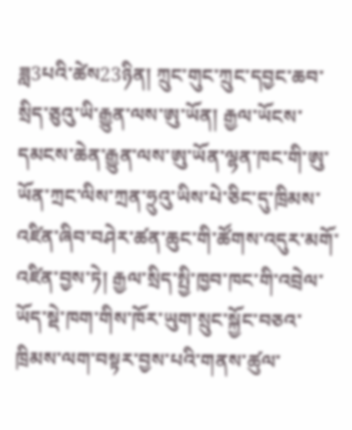ཟླ3པའི་ཚེས23ཉིན། ཀྲུང་གུང་ཀྲུང་དབྱང་ཆབ་སྲིད་ཅུའུ་ཡི་རྒྱུན་ལས་ཨུ་ཡོན། རྒྱལ་ཡོངས་དམངས་ཆེན་རྒྱུན་ལས་ཨུ་ཡོན་ལྷན་ཁང་གི་ཨུ་ཡོན་ཀྲང་ལིས་ཀྲན་ཧྲུའུ་ཡིས་པེ་ཅིང་དུ་ཁྲིམས་འཛིན་ཞིབ་བཤེར་ཚན་ཆུང་གི་ཚོགས་འདུར་མགོ་འཛིན་བྱས་ཏེ། རྒྱལ་སྲིད་སྤྱི་ཁྱབ་ཁང་གི་འབྲེལ་ཡོད་སྡེ་ཁག་གིས་ཁོར་ཡུག་སྲུང་སྐྱོང་བཅའ་ཁྲིམས་ལག་བསྟར་བྱས་པའི་གནས་ཚུལ་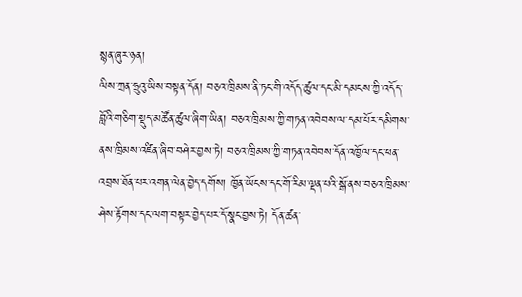སྙན་ཞུར་ཉན།
ལིས་ཀྲན་ཧྲུའུ་ཡིས་བསྟན་དོན། བཅའ་ཁྲིམས་ནི་ཏང་གི་འདོད་ཚུལ་དང་མི་དམངས་ཀྱི་འདོད་བློའི་གཅིག་སྡུད་མཚོན་ཚུལ་ཞིག་ཡིན། བཅའ་ཁྲིམས་ཀྱི་གཏན་འབེབས་ལ་དམ་པོར་དམིགས་ནས་ཁྲིམས་འཛིན་ཞིབ་བཤེར་བྱས་ཏེ། བཅའ་ཁྲིམས་ཀྱི་གཏན་འབེབས་དོན་འཁྱོལ་དང་ཕན་འབྲས་ཐོན་པར་འགན་ལེན་བྱེད་དགོས། ཁྱོན་ཡོངས་དང་གོ་རིམ་ལྡན་པའི་སྒོ་ནས་བཅའ་ཁྲིམས་ཤེས་རྟོགས་དང་ལག་བསྟར་བྱེད་པར་དོ་སྣང་བྱས་ཏེ། དོན་ཚན་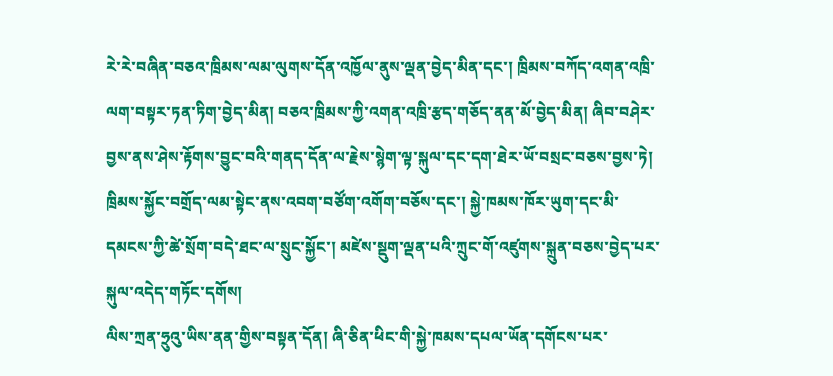རེ་རེ་བཞིན་བཅའ་ཁྲིམས་ལམ་ལུགས་དོན་འཁྱོལ་ནུས་ལྡན་བྱེད་མིན་དང་། ཁྲིམས་བཀོད་འགན་འཁྲི་ལག་བསྟར་ཏན་ཏིག་བྱེད་མིན། བཅའ་ཁྲིམས་ཀྱི་འགན་འཁྲི་རྩད་གཅོད་ནན་མོ་བྱེད་མིན། ཞིབ་བཤེར་བྱས་ནས་ཤེས་རྟོགས་བྱུང་བའི་གནད་དོན་ལ་རྗེས་སྙེག་ལྟ་སྐུལ་དང་དག་ཐེར་ཡོ་བསྲང་བཅས་བྱས་ཏེ། ཁྲིམས་སྐྱོང་བགྲོད་ལམ་སྟེང་ནས་འབག་བཙོག་འགོག་བཅོས་དང་། སྐྱེ་ཁམས་ཁོར་ཡུག་དང་མི་དམངས་ཀྱི་ཚེ་སྲོག་བདེ་ཐང་ལ་སྲུང་སྐྱོང་། མཛེས་སྡུག་ལྡན་པའི་ཀྲུང་གོ་འཛུགས་སྐྲུན་བཅས་བྱེད་པར་སྐུལ་འདེད་གཏོང་དགོས།
ལིས་ཀྲན་ཧྲུའུ་ཡིས་ནན་གྱིས་བསྟན་དོན། ཞི་ཅིན་ཕིང་གི་སྐྱེ་ཁམས་དཔལ་ཡོན་དགོངས་པར་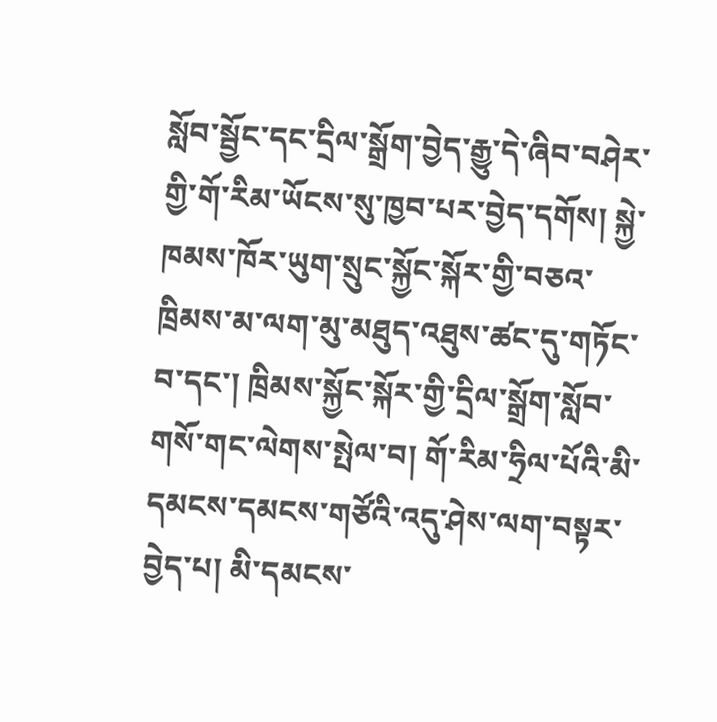སློབ་སྦྱོང་དང་དྲིལ་སྒྲོག་བྱེད་རྒྱུ་དེ་ཞིབ་བཤེར་གྱི་གོ་རིམ་ཡོངས་སུ་ཁྱབ་པར་བྱེད་དགོས། སྐྱེ་ཁམས་ཁོར་ཡུག་སྲུང་སྐྱོང་སྐོར་གྱི་བཅའ་ཁྲིམས་མ་ལག་མུ་མཐུད་འཐུས་ཚང་དུ་གཏོང་བ་དང་། ཁྲིམས་སྐྱོང་སྐོར་གྱི་དྲིལ་སྒྲོག་སློབ་གསོ་གང་ལེགས་སྤེལ་བ། གོ་རིམ་ཧྲིལ་པོའི་མི་དམངས་དམངས་གཙོའི་འདུ་ཤེས་ལག་བསྟར་བྱེད་པ། མི་དམངས་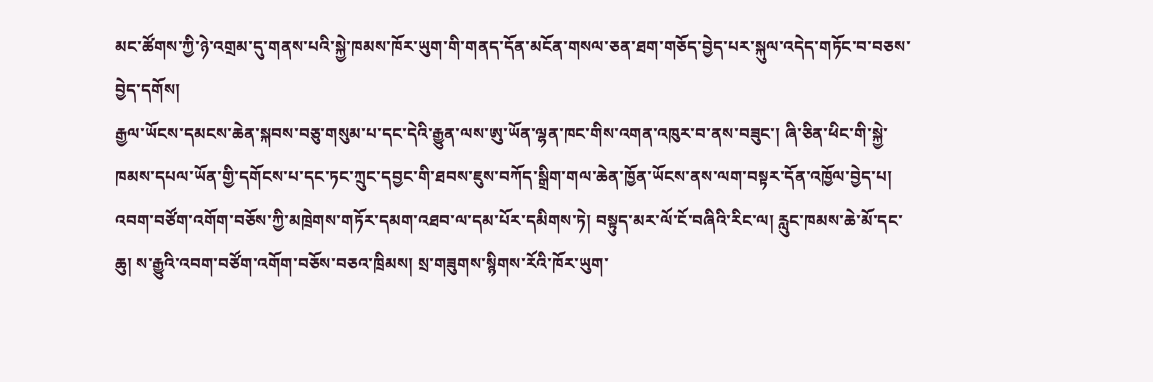མང་ཚོགས་ཀྱི་ཉེ་འགྲམ་དུ་གནས་པའི་སྐྱེ་ཁམས་ཁོར་ཡུག་གི་གནད་དོན་མངོན་གསལ་ཅན་ཐག་གཅོད་བྱེད་པར་སྐུལ་འདེད་གཏོང་བ་བཅས་བྱེད་དགོས།
རྒྱལ་ཡོངས་དམངས་ཆེན་སྐབས་བཅུ་གསུམ་པ་དང་དེའི་རྒྱུན་ལས་ཨུ་ཡོན་ལྷན་ཁང་གིས་འགན་འཁུར་བ་ནས་བཟུང་། ཞི་ཅིན་ཕིང་གི་སྐྱེ་ཁམས་དཔལ་ཡོན་གྱི་དགོངས་པ་དང་ཏང་ཀྲུང་དབྱང་གི་ཐབས་ཇུས་བཀོད་སྒྲིག་གལ་ཆེན་ཁྱོན་ཡོངས་ནས་ལག་བསྟར་དོན་འཁྱོལ་བྱེད་པ། འབག་བཙོག་འགོག་བཅོས་ཀྱི་མཁྲེགས་གཏོར་དམག་འཐབ་ལ་དམ་པོར་དམིགས་ཏེ། བསྟུད་མར་ལོ་ངོ་བཞིའི་རིང་ལ། རླུང་ཁམས་ཆེ་མོ་དང་ཆུ། ས་རྒྱུའི་འབག་བཙོག་འགོག་བཅོས་བཅའ་ཁྲིམས། སྲ་གཟུགས་སྙིགས་རོའི་ཁོར་ཡུག་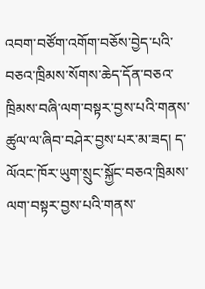འབག་བཙོག་འགོག་བཅོས་བྱེད་པའི་བཅའ་ཁྲིམས་སོགས་ཆེད་དོན་བཅའ་ཁྲིམས་བཞི་ལག་བསྟར་བྱས་པའི་གནས་ཚུལ་ལ་ཞིབ་བཤེར་བྱས་པར་མ་ཟད། ད་ལོའང་ཁོར་ཡུག་སྲུང་སྐྱོང་བཅའ་ཁྲིམས་ལག་བསྟར་བྱས་པའི་གནས་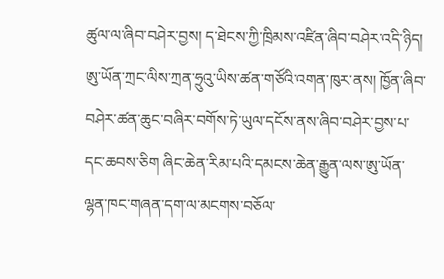ཚུལ་ལ་ཞིབ་བཤེར་བྱས། ད་ཐེངས་ཀྱི་ཁྲིམས་འཛིན་ཞིབ་བཤེར་འདི་ཉིད། ཨུ་ཡོན་ཀྲང་ལིས་ཀྲན་ཧྲུའུ་ཡིས་ཚན་གཙོའི་འགན་ཁུར་ནས། ཁྱོན་ཞིབ་བཤེར་ཚན་ཆུང་བཞིར་བགོས་ཏེ་ཡུལ་དངོས་ནས་ཞིབ་བཤེར་བྱས་པ་དང་ཆབས་ཅིག ཞིང་ཆེན་རིམ་པའི་དམངས་ཆེན་རྒྱུན་ལས་ཨུ་ཡོན་ལྷན་ཁང་གཞན་དག་ལ་མངགས་བཅོལ་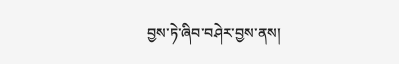བྱས་ཏེ་ཞིབ་བཤེར་བྱས་ནས།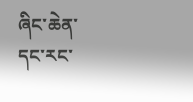ཞིང་ཆེན་དང་རང་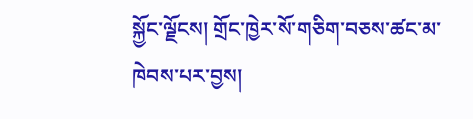སྐྱོང་ལྗོངས། གྲོང་ཁྱེར་སོ་གཅིག་བཅས་ཚང་མ་ཁེབས་པར་བྱས།